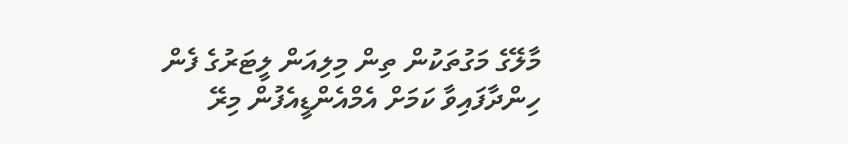މާލޭގެ މަގުތަކުން ތިން މިލިއަން ލީޓަރުގެ ފެން ހިންދާފައިވާ ކަމަށް އެމްއެންޑީއެފުން މިރޭ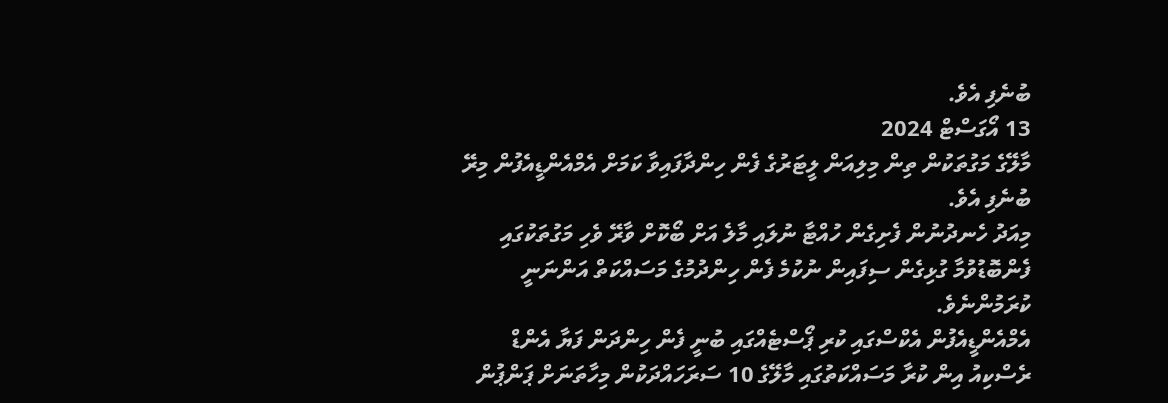ބުނެފި އެވެ.
13 އޯގަސްޓް 2024
މާލޭގެ މަގުތަކުން ތިން މިލިއަން ލީޓަރުގެ ފެން ހިންދާފައިވާ ކަމަށް އެމްއެންޑީއެފުން މިރޭ ބުނެފި އެވެ.
މިއަދު ހެނދުނުން ފެށިގެން ހުއްޓާ ނުލައި މާލެ އަށް ބޯކޮށް ވާރޭ ވެހި މަގުތަކުގައި ފެންބޮޑުވުމާ ގުޅިގެން ސިފައިން ނުކުމެ ފެން ހިންދުމުގެ މަސައްކަތް އަންނަނީ ކުރަމުންނެވެ.
އެމްއެންޑީއެފުން އެކްސްގައި ކުރި ޕޯސްޓެއްގައި ބުނީ ފެން ހިންދަން ފަޔާ އެންޑް ރެސްކިއު އިން ކުރާ މަސައްކަތުގައި މާލޭގެ 10 ސަރަހައްދަކުން މިހާތަނަށް ޕަންޕުން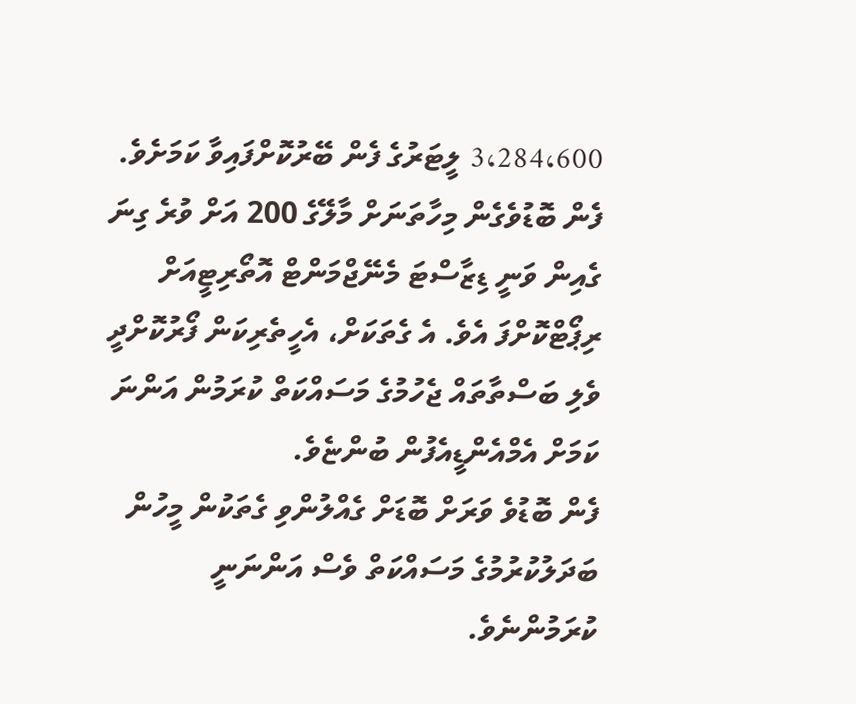3،284،600 ލީޓަރުގެ ފެން ބޭރުކޮށްފައިވާ ކަމަށެވެ.
ފެން ބޮޑުވެގެން މިހާތަނަށް މާލޭގެ 200 އަށް ވުރެ ގިނަ ގެއިން ވަނީ ޑިޒާސްޓަ މެނޭޖްމަންޓް އޮތޯރިޓީއަށް ރިޕޯޓްކޮށްފަ އެވެ. އެ ގެތަކަށް، އެހީތެރިކަން ފޯރުކޮށްދީ ވެލި ބަސްތާތައް ޖެހުމުގެ މަސައްކަތް ކުރަމުން އަންނަ ކަމަށް އެމްއެންޑީއެފުން ބުންޏެވެ.
ފެން ބޮޑުވެ ވަރަށް ބޮޑަށް ގެއްލުންވި ގެތަކުން މީހުން ބަދަލުކުރުމުގެ މަސައްކަތް ވެސް އަންނަނީ ކުރަމުންނެވެ.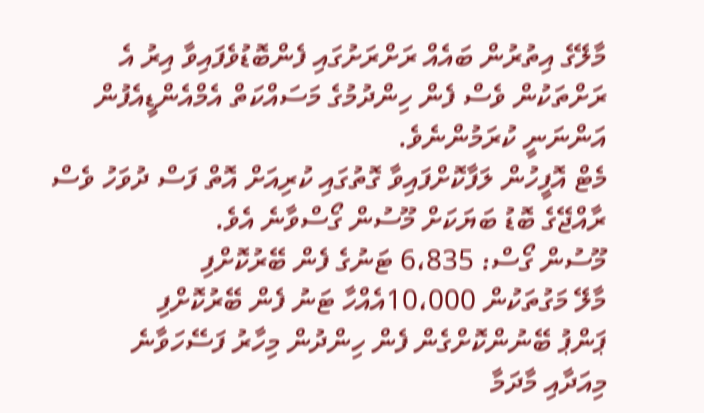މާލޭގެ އިތުރުން ބައެއް ރަށްރަށުގައި ފެންބޮޑުވެފައިވާ އިރު އެ ރަށްތަކުން ވެސް ފެން ހިންދުމުގެ މަސައްކަތް އެމްއެންޑީއެފުން އަންނަނީ ކުރަމުންނެވެ.
މެޓް އޮފީހުން ލަފާކޮށްފައިވާ ގޮތުގައި ކުރިއަށް އޮތް ފަސް ދުވަހު ވެސް ރާއްޖޭގެ ބޮޑު ބަޔަކަށް މޫސުން ގޯސްވާނެ އެވެ.
މޫސުން ގޯސް: 6،835 ޓަނުގެ ފެން ބޭރުކޮށްފި
މާލޭ މަގުތަކުން 10،000އެއްހާ ޓަނު ފެން ބޭރުކޮށްފި
ޕަންޕު ބޭނުންކޮށްގެން ފެން ހިންދުން މިހާރު ފަސޭހަވާނެ
މިއަދާއި މާދަމާ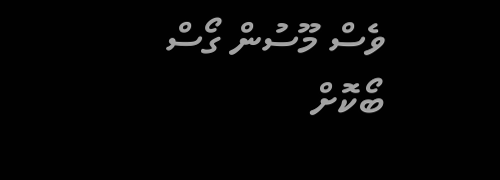ވެސް މޫސުން ގޯސް
ބޯކޮށް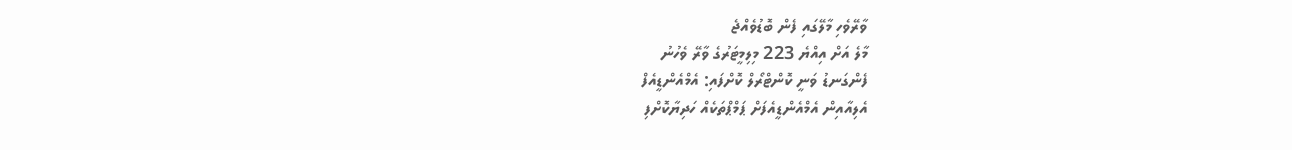ވާރޭވެހި މާލޭގައި ފެން ބޮޑުވެއްޖެ
މާލެ އަށް އިއްޔެ 223 މިލިމީޓަރުގެ ވާރޭ ވެހުނު
ފެންގަނޑު ވަނީ ކޮންޓްރޯލް ކޮށްފައި: އެމްއެންޑީއެފް
އެލިއާއިން އެމްއެންޑީއެފަށް ޕަމްޕްތަކެއް ހަދިޔާކޮށްފި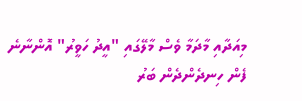މިއަދާއި މާދަމާ ވެސް މާލޭގައި "އީދު ހަވީރު" އޮންނާނެ
ފެން ހިނދެންދެން ބަރު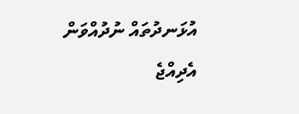އުޅަނދުތައް ނުދުއްވަން އެދިއްޖެ